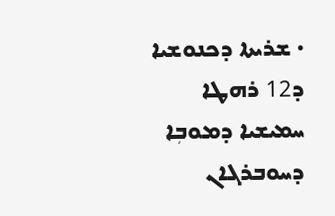• ܫܪܝܬܐ ܕܟܢܘܫܝܐ ܕ12 ܪܗܛܐ ܚܡܝܫܝܐ ܕܡܘܒܼܐ ܕܚܘܒܪܓܐܢ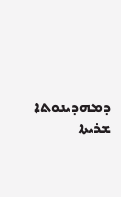ܕܡܗܕܝܢܘܬܐ
ܫܪܝܬܐ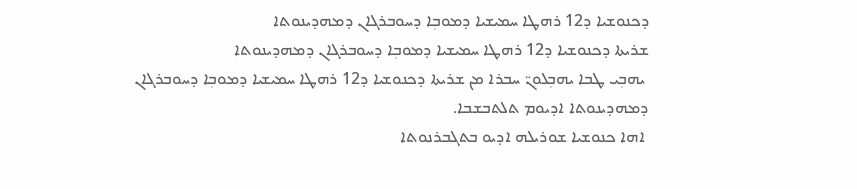ܕܟܢܘܫܝܐ ܕ12 ܪܗܛܐ ܚܡܝܫܝܐ ܕܡܘܒܼܐ ܕܚܘܒܪܓܐܢ ܕܡܗܕܝܢܘܬܐ
ܫܪܝܬܐ ܕܟܢܘܫܝܐ ܕ12 ܪܗܛܐ ܚܡܝܫܝܐ ܕܡܘܒܼܐ ܕܚܘܒܪܓܐܢ ܕܡܗܕܝܢܘܬܐ
 ܝܗܒܼܝ ܛܒܐ ܝܗܒܼܠܘܢ̈ ܚܒܪܐ ܡܢ ܫܪܝܬܐ ܕܟܢܘܫܝܐ ܕ12 ܪܗܛܐ ܚܡܝܫܝܐ ܕܡܘܒܼܐ ܕܚܘܒܪܓܐܢ ܕܡܗܕܝܢܘܬܐ ܐܕܝܘܡ ܬܠܬܒܫܒܐ.
 ܐܗܐ ܟܢܘܫܝܐ ܫܘܪܝܠܗ ܐܕܝܘ ܒܬܓܒܪܢܘܬܐ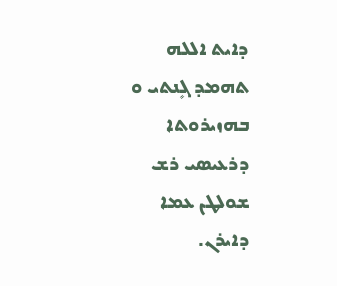ܕܐܝܬ ܐܠܠܗ ܬܗܡܕ ܓܻܢܬܝ ܘ ܒܗܙܝܪܘܬܐ ܕܪܥܝܣܝ ܪܫ ܫܘܠܛܢ ܥܡܐ ܕܐܝܪܢ.